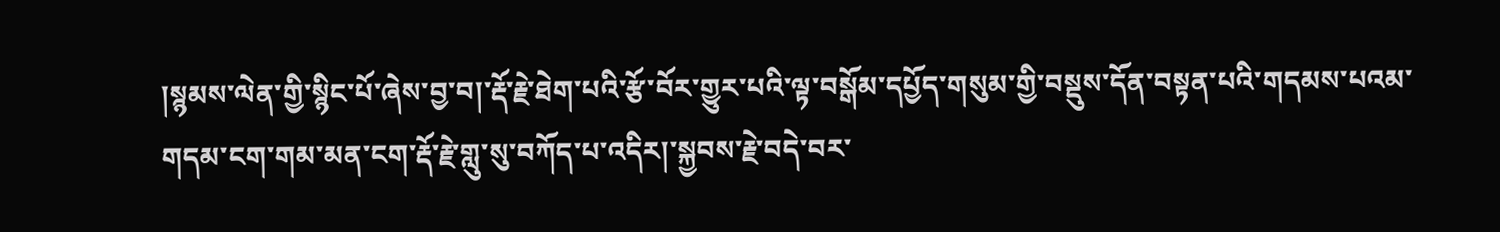།སྙམས་ལེན་གྱི་སྙིང་པོ་ཞེས་བྱ་བ།་རྡོ་རྗེ་ཐེག་པའི་རྩོ་བོར་གྱུར་པའི་ལྟ་བསྒོམ་དཔྱོད་གསུམ་གྱི་བསྡུས་དོན་བསྟན་པའི་གདམས་པའམ་གདམ་ངག་གམ་མན་ངག་རྡོ་རྗེ་གླུ་སུ་བཀོད་པ་འདིར།་སྐྱབས་རྗེ་བདེ་བར་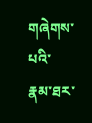གཞེགས་པའི་རྣམ་ཐར་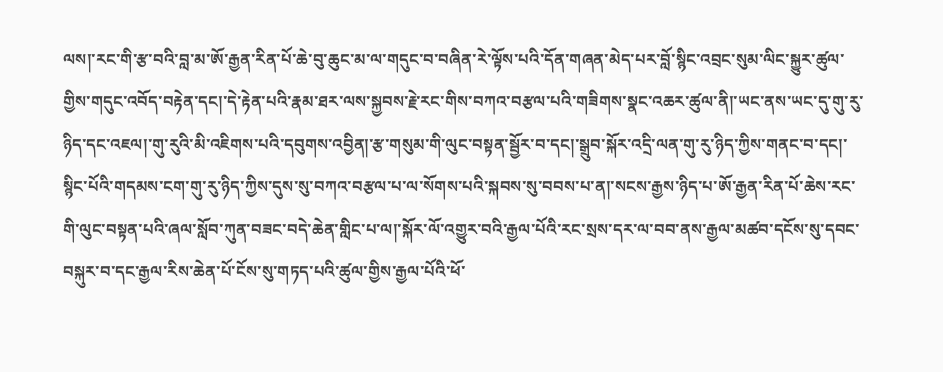ལས།་རང་གི་རྩ་བའི་བླ་མ་ཨོ་རྒྱན་རིན་པོ་ཆེ་བུ་ཆུང་མ་ལ་གདུང་བ་བཞིན་རེ་ལྟོས་པའི་དོན་གཞན་མེད་པར་བློ་སྙིང་འབྲང་སུམ་ལིང་སྐྱུར་ཚུལ་གྱིས་གདུང་འབོད་བརྟེན་དང།་དེ་རྟེན་པའི་རྣམ་ཐར་ལས་སྐྱབས་རྗེ་རང་གིས་བཀའ་བརྩལ་པའི་གཟིགས་སྣང་འཆར་ཚུལ་ནི།་ཡང་ནས་ཡང་དུ་གུ་རུ་ཉིད་དང་འཇལ།་གུ་རུའི་མི་འཇིགས་པའི་དབུགས་འབྱིན།་རྩ་གསུམ་གི་ལུང་བསྟན་སྦྱོར་བ་དང།་སྒྲུབ་སྐོར་འདྲི་ལན་གུ་རུ་ཉིད་ཀྱིས་གནང་བ་དང།་སྙིང་པོའི་གདམས་ངག་གུ་རུ་ཉིད་ཀྱིས་དུས་སུ་བཀའ་བརྩལ་པ་ལ་སོགས་པའི་སྐབས་སུ་བབས་པ་ན།་སངས་རྒྱས་ཉིད་པ་ཨོ་རྒྱན་རིན་པོ་ཆེས་རང་གི་ལུང་བསྟན་པའི་ཞལ་སློབ་ཀུན་བཟང་བདེ་ཆེན་གླིང་པ་ལ།་སྐོར་ལོ་འགྱུར་བའི་རྒྱལ་པོའི་རང་སྲས་དར་ལ་བབ་ནས་རྒྱལ་མཚབ་དངོས་སུ་དབང་བསྐུར་བ་དང་རྒྱལ་རིས་ཆེན་པོ་ངོས་སུ་གཏད་པའི་ཚུལ་གྱིས་རྒྱལ་པོའི་ཕོ་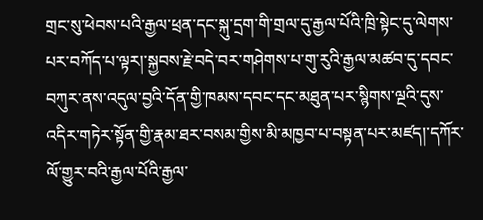གྲང་སུ་ཕེབས་པའི་རྒྱལ་ཕྲན་དང་སྐུ་དྲག་གི་གྲལ་དུ་རྒྱལ་པོའི་ཁྲི་སྟེང་དུ་ལེགས་པར་བཀོད་པ་ལྟར།་སྐྱབས་རྗེ་བདེ་བར་གཤེགས་པ་གུ་རུའི་རྒྱལ་མཚབ་དུ་དབང་བཀུར་ནས་འདུལ་བྱའི་དོན་གྱི་ཁམས་དབང་དང་མཐུན་པར་སྙིགས་ལྔའི་དུས་འདིར་གཏེར་སྟོན་གྱི་རྣམ་ཐར་བསམ་གྱིས་མི་མཁྱབ་པ་བསྟན་པར་མཛད།་དཀོར་ལོ་གྱུར་བའི་རྒྱལ་པོའི་རྒྱལ་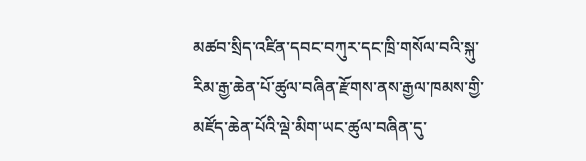མཚབ་སྲིད་འཛིན་དབང་བཀུར་དང་ཁྲི་གསོལ་བའི་སྐུ་རིམ་རྒྱ་ཆེན་པོ་ཚུལ་བཞིན་རྫོགས་ནས་རྒྱལ་ཁམས་གྱི་མཛོད་ཆེན་པོའི་ལྡེ་མིག་ཡང་ཚུལ་བཞིན་དུ་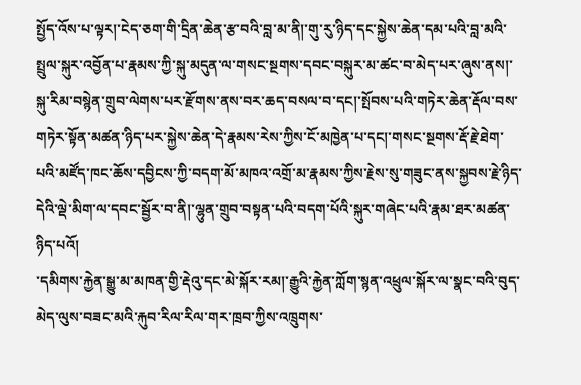སྤྱོད་འོས་པ་ལྟར།་ངེད་ཅག་གི་དྲིན་ཆེན་རྩ་བའི་བླ་མ་ནི།་གུ་རུ་ཉིད་དང་སྐྱེས་ཆེན་དམ་པའི་བླ་མའི་སྤྲུལ་སྐུར་འབྱོན་པ་རྣམས་ཀྱི་སྐུ་མདུན་ལ་གསང་སྔགས་དབང་བསྐུར་མ་ཚང་བ་མེད་པར་ཞུས་ནས།་སྐུ་རིམ་བསྙེན་གྲུབ་ལེགས་པར་རྫོགས་ནས་བར་ཆད་བསལ་བ་དང།་སྤོབས་པའི་གཏེར་ཆེན་རྡོལ་བས་གཏེར་སྟོན་མཚན་ཉིད་པར་སྐྱེས་ཆེན་དེ་རྣམས་རེས་ཀྱིས་ངོ་མཁྱེན་པ་དང།་གསང་སྔགས་རྡོ་རྗེ་ཐེག་པའི་མཛོད་ཁང་ཆོས་དབྱིངས་ཀྱི་བདག་མོ་མཁའ་འགྲོ་མ་རྣམས་ཀྱིས་རྗེས་སུ་གཟུང་ནས་སྐྱབས་རྗེ་ཉིད་དེའི་ལྡེ་མིག་ལ་དབང་སྦྱོར་བ་ནི།་ལྷུན་གྲུབ་བསྟན་པའི་བདག་པོའི་སྐུར་གཞེང་པའི་རྣམ་ཐར་མཚན་ཉིད་པའོ།
་དམིགས་རྐྱེན་སྒྱུ་མ་མཁན་གྱི་རྡེའུ་དང་མེ་སྐོར་རམ།་རྒྱུའི་རྐྱེན་ཀློག་སྙན་འཕྲུལ་སྐོར་ལ་སྣང་བའི་བུད་མེད་ལུས་བཟང་མའི་རྐུབ་རིལ་རིལ་གར་ཁྲབ་ཀྱིས་འཁྲུགས་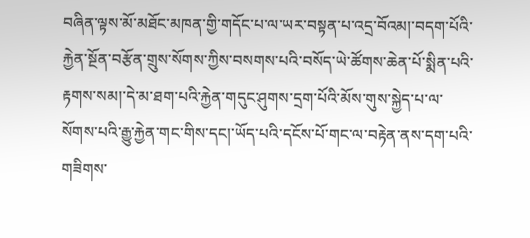བཞིན་ལྟས་མོ་མཐོང་མཁན་གྱི་གདོང་པ་ལ་ཡར་བསྟན་པ་འདྲ་བོའམ།་བདག་པོའི་རྐྱེན་སྔོན་བརྩོན་གྲུས་སོགས་ཀྱིས་བསགས་པའི་བསོད་ཡེ་ཚོགས་ཆེན་པོ་སྨིན་པའི་རྟགས་སམ།་དེ་མ་ཐག་པའི་རྐྱེན་གདུང་ཤུགས་དྲག་པོའི་མོས་གུས་སྐྱེད་པ་ལ་སོགས་པའི་རྒྱུ་རྐྱེན་གང་གིས་དང།་ཡོད་པའི་དངོས་པོ་གང་ལ་བརྟེན་ནས་དག་པའི་གཟིགས་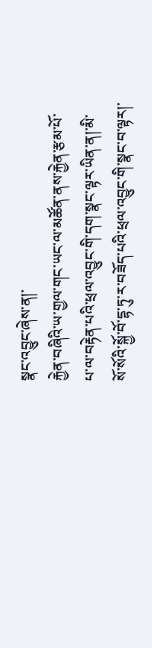སྣང་འབྱུང་ཞེས་ན།་
རྐྱེན་བཞིའི་ཡ་གྱལ་གང་ཡང་ལ་མཚོན་ནས་རྐྱེན་རྩམ་པོ་པ་ལ་བརྟེན་པའི་ཕྲལ་འབྱུང་གི་དག་སྣང་ལྟར་ཡིན་ན།་མི་སོ་སོའི་སྐྱོ་བོ་དྷ་ཏུ་ར་བཟོད་པའི་ཕྲལ་འབྱུང་གི་སྣང་བ་ལྟར།་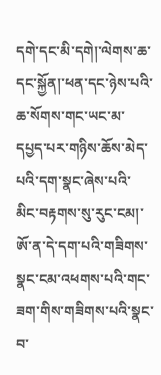དགེ་དང་མི་དགེ།་ལེགས་ཆ་དང་སྐྱོན།་ཕན་དང་ཉེས་པའི་ཆ་སོགས་གང་ཡང་མ་དཔྱད་པར་གཉིས་ཆོས་མེད་པའི་དག་སྣང་ཞེས་པའི་མིང་བརྟགས་སུ་རུང་ངམ།་ཨོ་ན་དེ་དག་པའི་གཟིགས་སྣང་ངམ་འཕགས་པའི་གང་ཟག་གིས་གཟིགས་པའི་སྣང་བ་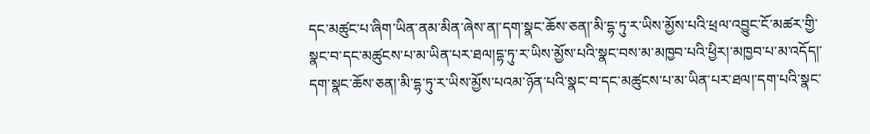དང་མཚུང་པ་ཞིག་ཡིན་ནམ་མིན་ཞེས་ན།་དག་སྣང་ཆོས་ཅན།་མི་དྷ་ཏུ་ར་ཡིས་མྱོས་པའི་ཕྲལ་འབྱུང་ངོ་མཚར་གྱི་སྣང་བ་དང་མཚུངས་པ་མ་ཡིན་པར་ཐལ།དྷ་ཏུ་ར་ཡིས་མྱོས་པའི་སྣང་བས་མ་མཁྱབ་པའི་ཕྱིར།་མཁྱབ་པ་མ་འདོད།་དག་སྣང་ཆོས་ཅན།་མི་དྷ་ཏུ་ར་ཡིས་མྱོས་པའམ་ཉོན་པའི་སྣང་བ་དང་མཚུངས་པ་མ་ཡིན་པར་ཐལ།་དག་པའི་སྣང་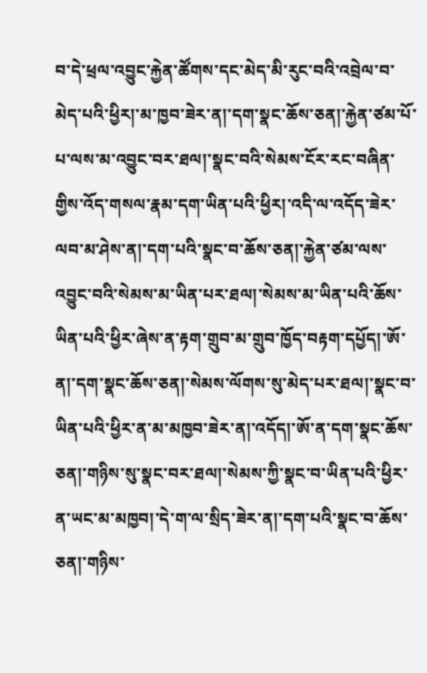བ་དེ་ཕྲལ་འབྱུང་རྐྱེན་ཚོགས་དང་མེད་མི་རུང་བའི་འབྲེལ་བ་མེད་པའི་ཕྱིར།་མ་ཁྱབ་ཟེར་ན།་དག་སྣང་ཆོས་ཅན།་རྐྱེན་ཙམ་པོ་པ་ལས་མ་འབྱུང་བར་ཐལ།་སྣང་བའི་སེམས་ངོར་རང་བཞིན་གྱིས་འོད་གསལ་རྣམ་དག་ཡིན་པའི་ཕྱིར།་འདི་ལ་འདོད་ཟེར་ལབ་མ་ཤེས་ན།་དག་པའི་སྣང་བ་ཆོས་ཅན།་རྐྱེན་ཙམ་ལས་འབྱུང་བའི་སེམས་མ་ཡིན་པར་ཐལ།་སེམས་མ་ཡིན་པའི་ཆོས་ཡིན་པའི་ཕྱིར་ཞེས་ན་རྟག་གྲུབ་མ་གྲུབ་ཁྱོད་བརྟག་དཔྱོད།་ཨོ་ན།་དག་སྣང་ཆོས་ཅན།་སེམས་ལོགས་སུ་མེད་པར་ཐལ།་སྣང་བ་ཡིན་པའི་ཕྱིར་ན་མ་མཁྱབ་ཟེར་ན།་འདོད།་ཨོ་ན་དག་སྣང་ཆོས་ཅན།་གཉིས་སུ་སྣང་བར་ཐལ།་སེམས་ཀྱི་སྣང་བ་ཡིན་པའི་ཕྱིར་ན་ཡང་མ་མཁྱབ།་དེ་ག་ལ་སྲིད་ཟེར་ན།་དག་པའི་སྣང་བ་ཆོས་ཅན།་གཉིས་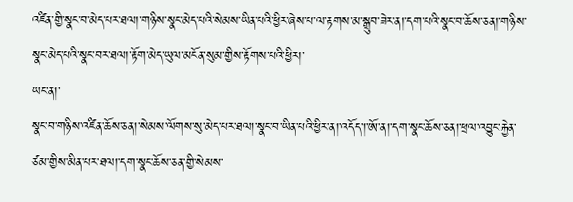འཛིན་གྱི་སྣང་བ་མེད་པར་ཐལ།་གཉིས་སྣང་མེད་པའི་སེམས་ཡིན་པའི་ཕྱིར་ཞེས་པ་ལ་རྟགས་མ་སྒྲུབ་ཟེར་ན།་དག་པའི་སྣང་བ་ཆོས་ཅན།་གཉིས་སྣང་མེད་པའི་སྣང་བར་ཐལ།་རྟོག་མེད་ཡུལ་མངོན་སུམ་གྱིས་རྟོགས་པའི་ཕྱིར།་
ཡང་ན།་
སྣང་བ་གཉིས་འཛིན་ཆོས་ཅན།་སེམས་ལོགས་སུ་མེད་པར་ཐལ།་སྣང་བ་ཡིན་པའི་ཕྱིར་ན།་འདོད་།་ཨོ་ན།་དག་སྣང་ཆོས་ཅན།་ཕྲལ་འབྱུང་རྐྱེན་ཙམ་གྱིས་མིན་པར་ཐལ།་དག་སྣང་ཆོས་ཅན་གྱི་སེམས་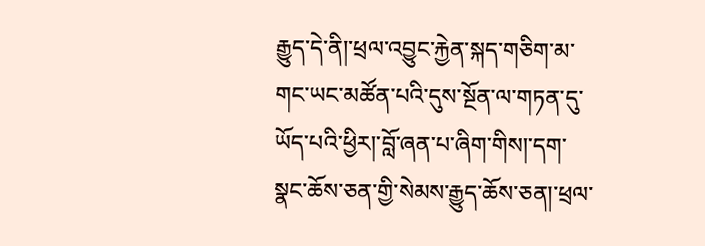རྒྱུད་དེ་ནི།་ཕྲལ་འབྱུང་རྐྱེན་སྐད་གཅིག་མ་གང་ཡང་མཚོན་པའི་དུས་སྔོན་ལ་གཏན་དུ་ཡོད་པའི་ཕྱིར།་བློ་ཞན་པ་ཞིག་གིས།་དག་སྣང་ཆོས་ཅན་གྱི་སེམས་རྒྱུད་ཆོས་ཅན།་ཕྲལ་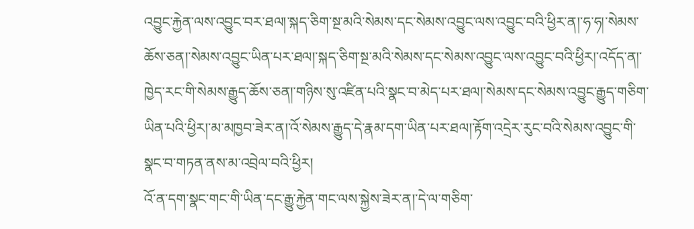འབྱུང་རྐྱེན་ལས་འབྱུང་བར་ཐལ།་སྐད་ཅིག་སྔ་མའི་སེམས་དང་སེམས་འབྱུང་ལས་འབྱུང་བའི་ཕྱིར་ན།་ཧ་ཧ།་སེམས་ཆོས་ཅན།་སེམས་འབྱུང་ཡིན་པར་ཐལ།་སྐད་ཅིག་སྔ་མའི་སེམས་དང་སེམས་འབྱུང་ལས་འབྱུང་བའི་ཕྱིར།་འདོད་ན།་ཁྱེད་རང་གི་སེམས་རྒྱུད་ཆོས་ཅན།་གཉིས་སུ་འཛིན་པའི་སྣང་བ་མེད་པར་ཐལ།་སེམས་དང་སེམས་འབྱུང་རྒྱུད་གཅིག་ཡིན་པའི་ཕྱིར།་མ་མཁྱབ་ཟེར་ན།་འོ་སེམས་རྒྱུད་དེ་རྣམ་དག་ཡིན་པར་ཐལ།་རྟོག་འདྲེར་རུང་བའི་སེམས་འབྱུང་གི་སྣང་བ་གཏན་ནས་མ་འབྲེལ་བའི་ཕྱིར།
འོ་ན་དག་སྣང་གང་གི་ཡིན་དང་རྒྱུ་རྐྱེན་གང་ལས་སྐྱེས་ཟེར་ན།་དེ་ལ་གཅིག་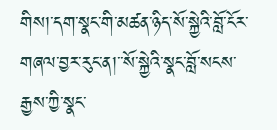གིས།་དག་སྣང་གི་མཚན་ཉིད་སོ་སྐྱེའི་བློ་ངོར་གཞལ་བྱར་རུང་ན།་་སོ་སྐྱེའི་སྣང་བློ་སངས་རྒྱས་ཀྱི་སྣང་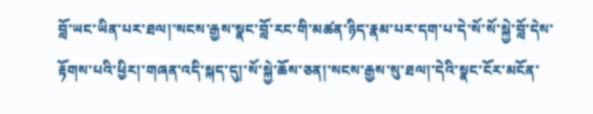བློ་ཡང་ཡིན་པར་ཐལ།་སངས་རྒྱས་སྣང་བློ་རང་གི་མཚན་ཉིད་རྣམ་པར་དག་པ་དེ་སོ་སོ་སྐྱེ་བློ་དེས་རྟོགས་པའི་ཕྱིར།་གཞན་འདི་སྐད་དུ།་སོ་སྐྱེ་ཆོས་ཅན།་སངས་རྒྱས་སུ་ཐལ།་དེའི་སྣང་ངོར་མངོན་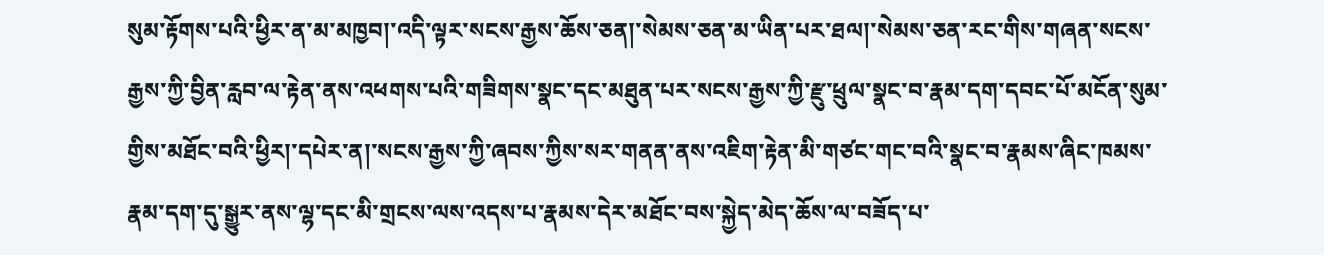སུམ་རྟོགས་པའི་ཕྱིར་ན་མ་མཁྱབ།་འདི་ལྟར་སངས་རྒྱས་ཆོས་ཅན།་སེམས་ཅན་མ་ཡིན་པར་ཐལ།་སེམས་ཅན་རང་གིས་གཞན་སངས་རྒྱས་ཀྱི་བྱིན་རླབ་ལ་རྟེན་ནས་འཕགས་པའི་གཟིགས་སྣང་དང་མཐུན་པར་སངས་རྒྱས་ཀྱི་རྫུ་ཕྲུལ་སྣང་བ་རྣམ་དག་དབང་པོ་མངོན་སུམ་གྱིས་མཐོང་བའི་ཕྱིར།་དཔེར་ན།་སངས་རྒྱས་ཀྱི་ཞབས་ཀྱིས་སར་གནན་ནས་འཇིག་རྟེན་མི་གཙང་གང་བའི་སྣང་བ་རྣམས་ཞིང་ཁམས་རྣམ་དག་དུ་སྒྱུར་ནས་ལྷ་དང་མི་གྲངས་ལས་འདས་པ་རྣམས་དེར་མཐོང་བས་སྐྱེད་མེད་ཆོས་ལ་བཟོད་པ་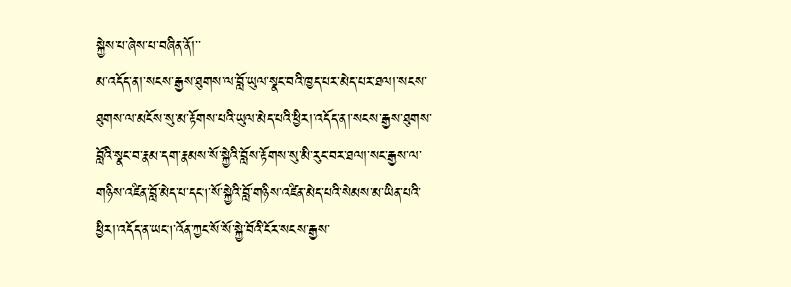སྐྱེས་པ་ཞེས་པ་བཞིན་ནོ།་་
མ་འདོད་ན།་སངས་རྒྱས་ཐུགས་ལ་བློ་ཡུལ་སྣང་བའི་ཁྱད་པར་མེད་པར་ཐལ།་སངས་ཐུགས་ལ་མངོས་སུ་མ་རྟོགས་པའི་ཡུལ་མེད་པའི་ཕྱིར།་འདོད་ན།་སངས་རྒྱས་ཐུགས་བློའི་སྣང་བ་རྣམ་དག་རྣམས་སོ་སྐྱེའི་བློས་རྟོགས་སུ་མི་རུང་བར་ཐལ།་སང་རྒྱས་ལ་གཉིས་འཛིན་བློ་མེད་པ་དང།་སོ་སྐྱེའི་བློ་གཉིས་འཛིན་མེད་པའི་སེམས་མ་ཡིན་པའི་ཕྱིར།་འདོད་ན་ཡང།་འོན་ཀྱང་སོ་སོ་སྐྱེ་བོའི་ངོར་སངས་རྒྱས་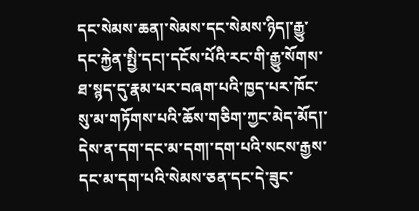དང་སེམས་ཆན།་སེམས་དང་སེམས་ཉིད།་རྒྱུ་དང་རྐྱེན་སྤྱི་དང།་དངོས་པོའི་རང་གི་རྒྱུ་སོགས་ཐ་སྙད་དུ་རྣམ་པར་བཞག་པའི་ཁྱད་པར་ཁོང་སུ་མ་གཏོགས་པའི་ཆོས་གཅིག་ཀྱང་མེད་མོད།་དེས་ན་དག་དང་མ་དག།་དག་པའི་སངས་རྒྱས་དང་མ་དག་པའི་སེམས་ཅན་དང་དེ་ཟུང་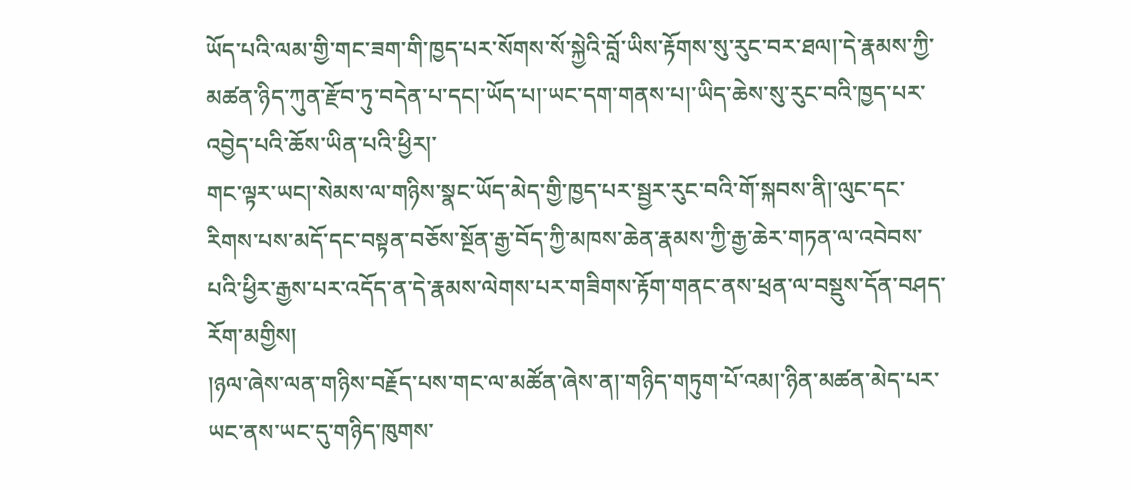ཡོད་པའི་ལམ་གྱི་གང་ཟག་གི་ཁྱད་པར་སོགས་སོ་སྐྱེའི་བློ་ཡིས་རྟོགས་སུ་རུང་བར་ཐལ།་དེ་རྣམས་ཀྱི་མཚན་ཉིད་ཀུན་རྫོབ་ཏུ་བདེན་པ་དང།་ཡོད་པ།་ཡང་དག་གནས་པ།་ཡིད་ཆེས་སུ་རུང་བའི་ཁྱད་པར་འབྱེད་པའི་ཆོས་ཡིན་པའི་ཕྱིར།་
གང་ལྟར་ཡང།་སེམས་ལ་གཉིས་སྣང་ཡོད་མེད་གྱི་ཁྱད་པར་སྦྱར་རུང་བའི་གོ་སྐབས་ནི།་ལུང་དང་རིགས་པས་མདོ་དང་བསྟན་བཅོས་སྔོན་རྒྱ་བོད་ཀྱི་མཁས་ཆེན་རྣམས་ཀྱི་རྒྱ་ཆེར་གཏན་ལ་འབེབས་པའི་ཕྱིར་རྒྱས་པར་འདོད་ན་དེ་རྣམས་ལེགས་པར་གཟིགས་རྟོག་གནང་ནས་ཕྲན་ལ་བསྡུས་དོན་བཤད་རོག་མགྱིས།
།ཉལ་ཞེས་ལན་གཉིས་བརྗོད་པས་གང་ལ་མཚོན་ཞེས་ན།་གཉིད་གཏུག་པོ་འམ།་ཉིན་མཚན་མེད་པར་ཡང་ནས་ཡང་དུ་གཉིད་ཁུགས་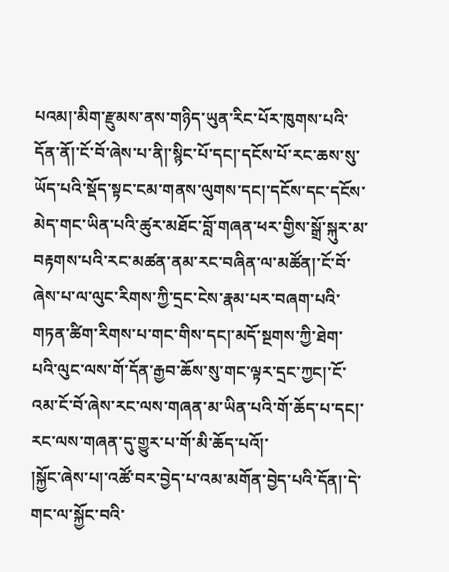པའམ།་མིག་རྫུམས་ནས་གཉིད་ཡུན་རིང་པོར་ཁུགས་པའི་དོན་ནོ།་ངོ་བོ་ཞེས་པ་ནི།་སྙིང་པོ་དང།་དངོས་པོ་རང་ཆས་སུ་ཡོད་པའི་སྡོད་སྟང་ངམ་གནས་ལུགས་དང།་དངོས་དང་དངོས་མེད་གང་ཡིན་པའི་ཚུར་མཐོང་བློ་གཞན་ཕར་གྱིས་སྒྲོ་སྐུར་མ་བརྟགས་པའི་རང་མཚན་ནམ་རང་བཞིན་ལ་མཚོན།་ངོ་བོ་ཞེས་པ་ལ་ལུང་རིགས་ཀྱི་དྲང་ངེས་རྣམ་པར་བཞག་པའི་གཏན་ཚིག་རིགས་པ་གང་གིས་དང།་མདོ་སྔགས་ཀྱི་ཐེག་པའི་ལུང་ལས་གོ་དོན་རྒྱབ་ཆོས་སུ་གང་ལྟར་དྲང་ཀྱང།་ངོ་འམ་ངོ་བོ་ཞེས་རང་ལས་གཞན་མ་ཡིན་པའི་གོ་ཆོད་པ་དང།་རང་ལས་གཞན་དུ་གྱུར་པ་གོ་མི་ཆོད་པའོ།་
།སྐྱོང་ཞེས་པ།་འཚོ་བར་བྱེད་པ་འམ་མགོན་བྱེད་པའི་དོན།་དེ་གང་ལ་སྐྱོང་བའི་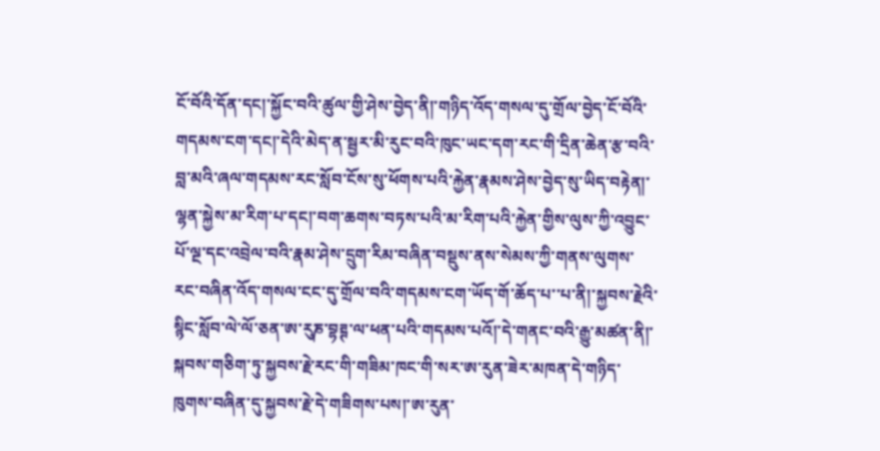ངོ་བོའི་དོན་དང།་སྐྱོང་བའི་ཚུལ་གྱི་ཤེས་བྱེད་ནི།་གཉིད་འོད་གསལ་དུ་གྲོལ་བྱེད་ངོ་བོའི་གདམས་ངག་དང།་དེའི་མེད་ན་སྦྱར་མི་རུང་བའི་ཁུང་ཡང་དག་རང་གི་དྲིན་ཆེན་རྩ་བའི་བླ་མའི་ཞལ་གདམས་རང་སློབ་ངོས་སུ་ཕོགས་པའི་རྐྱེན་རྣམས་ཤེས་བྱེད་སུ་ཡིད་བརྟེན།་ལྷན་སྐྱེས་མ་རིག་པ་དང།་བག་ཆགས་བཏས་པའི་མ་རིག་པའི་རྐྱེན་གྱིས་ལུས་ཀྱི་འབྱུང་པོ་ལྔ་དང་འབྲེལ་བའི་རྣམ་ཤེས་དྲུག་རིམ་བཞིན་བསྡུས་ནས་སེམས་ཀྱི་གནས་ལུགས་རང་བཞིན་འོད་གསལ་ངང་དུ་གྲོལ་བའི་གདམས་ངག་ཡོད་གོ་ཆོད་པ་་པ་ནི།་སྐྱབས་རྗེའི་སྙིང་སློབ་ལེ་ལོ་ཅན་ཨ་རུཎ་བྷཊྚ་ལ་ཕན་པའི་གདམས་པའོ།་དེ་གནང་བའི་རྒྱུ་མཚན་ནི།་སྐབས་གཅིག་ཏུ་སྐྱབས་རྗེ་རང་གི་གཟིམ་ཁང་གི་སར་ཨ་རུན་ཟེར་མཁན་དེ་གཉིད་ཁུགས་བཞིན་དུ་སྐྱབས་རྗེ་དེ་གཟིགས་པས།་ཨ་རུན་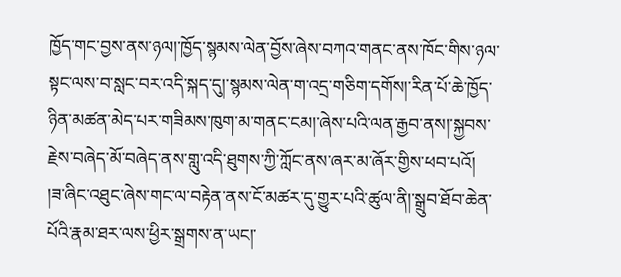ཁྱོད་གང་བྱས་ནས་ཉལ།་ཁྱོད་སྙམས་ལེན་བྱོས་ཞེས་བཀའ་གནང་ནས་ཁོང་གིས་ཉལ་སྟང་ལས་བ་སླང་བར་འདི་སྐད་དུ།་སྙམས་ལེན་ག་འདྲ་གཅིག་དགོས།་རིན་པོ་ཆེ་ཁྱོད་ཉིན་མཚན་མེད་པར་གཟིམས་ཁུག་མ་གནང་ངམ།་ཞེས་པའི་ལན་རྒྱབ་ནས།་སྐྱབས་རྗེས་བཞེད་མོ་བཞེད་ནས་གླུ་འདི་ཐུགས་ཀྱི་ཀློང་ནས་ཞར་མ་ཞོར་གྱིས་ཕབ་པའོ།
།ཟ་ཞིང་འཐུང་ཞེས་གང་ལ་བརྟེན་ནས་ངོ་མཚར་དུ་གྱུར་པའི་ཚུལ་ནི།་སྒྲུབ་ཐོབ་ཆེན་པོའི་རྣམ་ཐར་ལས་ཕྱིར་སྒྲགས་ན་ཡང།་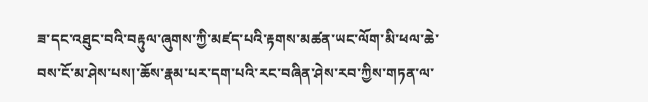ཟ་དང་འཐུང་བའི་བརྟུལ་ཞུགས་ཀྱི་མཛད་པའི་རྟགས་མཚན་ཡང་ལོག་མི་ཕལ་ཆེ་བས་ངོ་མ་ཤེས་པས།་ཆོས་རྣམ་པར་དག་པའི་རང་བཞིན་ཤེས་རབ་ཀྱིས་གཏན་ལ་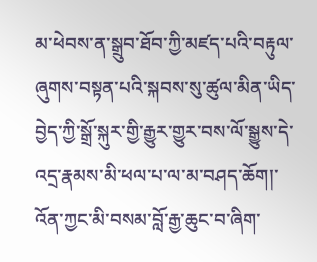མ་ཕེབས་ན་སྒྲུབ་ཐོབ་ཀྱི་མཛད་པའི་བརྟུལ་ཞུགས་བསྟན་པའི་སྐབས་སུ་ཚུལ་མིན་ཡིད་བྱེད་ཀྱི་སྒྲོ་སྐུར་གྱི་རྒྱུར་གྱུར་བས་ལོ་སྒྱུས་དེ་འདྲ་རྣམས་མི་ཕལ་པ་ལ་མ་བཤད་ཆོག།་འོན་ཀྱང་མི་བསམ་བློ་རྒྱ་ཆུང་བ་ཞིག་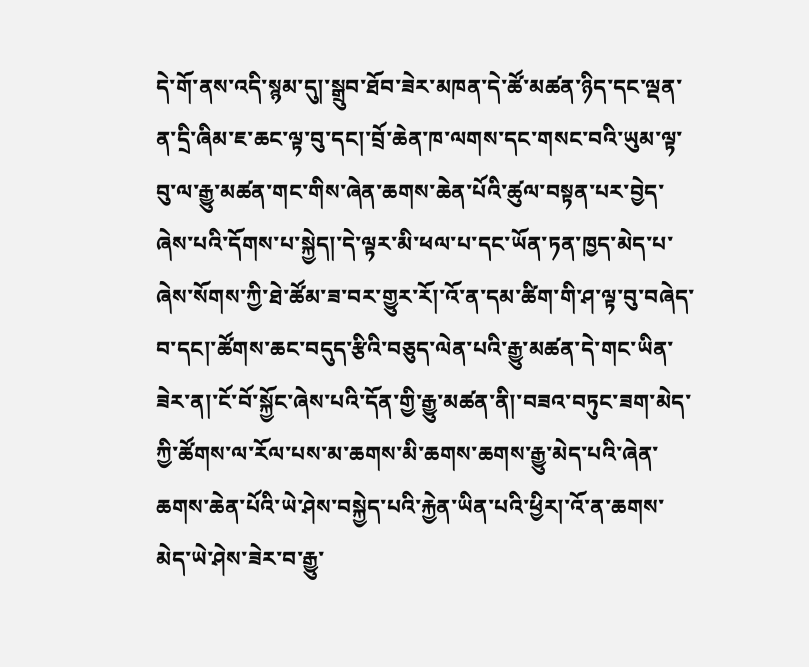དེ་གོ་ནས་འདི་སྙམ་དུ།་སྒྲུབ་ཐོབ་ཟེར་མཁན་དེ་ཚོ་མཚན་ཉིད་དང་ལྡན་ན་དྲི་ཞིམ་ཇ་ཆང་ལྟ་བུ་དང།་བྲོ་ཆེན་ཁ་ལགས་དང་གསང་བའི་ཡུམ་ལྟ་བུ་ལ་རྒྱུ་མཚན་གང་གིས་ཞེན་ཆགས་ཆེན་པོའི་ཚུལ་བསྟན་པར་བྱེད་ཞེས་པའི་དོགས་པ་སྐྱེད།་དེ་ལྟར་མི་ཕལ་པ་དང་ཡོན་ཏན་ཁྱད་མེད་པ་ཞེས་སོགས་ཀྱི་ཐེ་ཚོམ་ཟ་བར་གྱུར་རོ།་འོ་ན་དམ་ཚིག་གི་ཤ་ལྟ་བུ་བཞེད་བ་དང།་ཚོགས་ཆང་བདུད་རྩིའི་བཅུད་ལེན་པའི་རྒྱུ་མཚན་དེ་གང་ཡིན་ཟེར་ན།་ངོ་བོ་སྐྱོང་ཞེས་པའི་དོན་གྱི་རྒྱུ་མཚན་ནི།་བཟའ་བཏུང་ཟག་མེད་ཀྱི་ཚོགས་ལ་རོལ་པས་མ་ཆགས་མི་ཆགས་ཆགས་རྒྱུ་མེད་པའི་ཞེན་ཆགས་ཆེན་པོའི་ཡེ་ཤེས་བསྐྱེད་པའི་རྐྱེན་ཡིན་པའི་ཕྱིར།་འོ་ན་ཆགས་མེད་ཡེ་ཤེས་ཟེར་བ་རྒྱུ་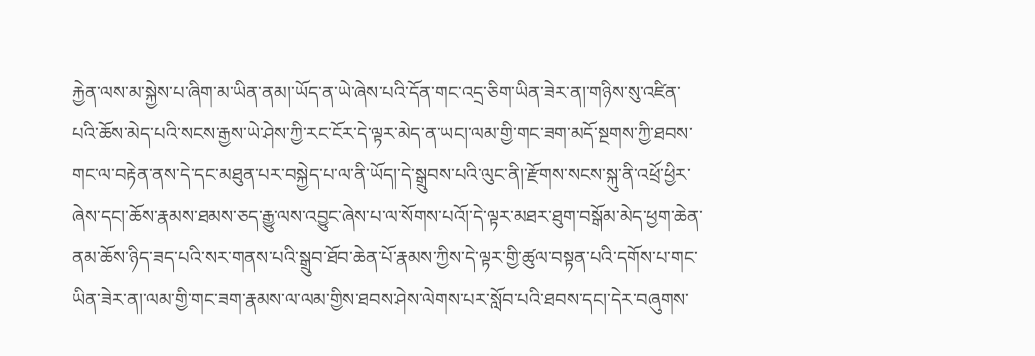རྐྱེན་ལས་མ་སྐྱེས་པ་ཞིག་མ་ཡིན་ནམ།་ཡོད་ན་ཡེ་ཞེས་པའི་དོན་གང་འདྲ་ཅིག་ཡིན་ཟེར་ན།་གཉིས་སུ་འཛིན་པའི་ཆོས་མེད་པའི་སངས་རྒྱས་ཡེ་ཤེས་ཀྱི་རང་ངོར་དེ་ལྟར་མེད་ན་ཡང།་ལམ་གྱི་གང་ཟག་མདོ་སྔགས་ཀྱི་ཐབས་གང་ལ་བརྟེན་ནས་དེ་དང་མཐུན་པར་བསྐྱེད་པ་ལ་ནི་ཡོད།་དེ་སྒྲུབས་པའི་ལུང་ནི།་རྫོགས་སངས་སྐུ་ནི་འཕྲོ་ཕྱིར་ཞེས་དང།་ཆོས་རྣམས་ཐམས་ཅད་རྒྱུ་ལས་འབྱུང་ཞེས་པ་ལ་སོགས་པའོ།་དེ་ལྟར་མཐར་ཐུག་བསྒོམ་མེད་ཕྱག་ཆེན་ནམ་ཆོས་ཉིད་ཟད་པའི་སར་གནས་པའི་སྒྲུབ་ཐོབ་ཆེན་པོ་རྣམས་ཀྱིས་དེ་ལྟར་གྱི་ཚུལ་བསྟན་པའི་དགོས་པ་གང་ཡིན་ཟེར་ན།་ལམ་གྱི་གང་ཟག་རྣམས་ལ་ལམ་གྱིས་ཐབས་ཤེས་ལེགས་པར་སློབ་པའི་ཐབས་དང།་དེར་བཞུགས་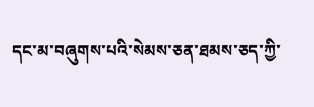དང་མ་བཞུགས་པའི་སེམས་ཅན་ཐམས་ཅད་ཀྱི་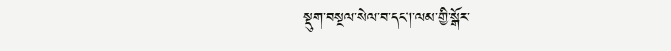སྡུག་བསྔལ་སེལ་བ་དང།་ལམ་གྱི་སྒོར་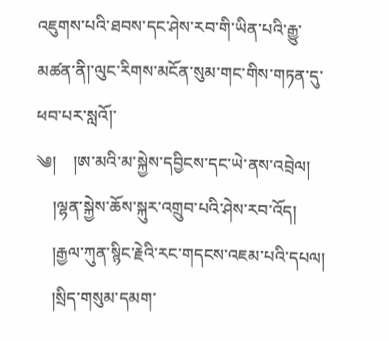འཇུགས་པའི་ཐབས་དང་ཤེས་རབ་གི་ཡིན་པའི་རྒྱུ་མཚན་ནི།་ལུང་རིགས་མངོན་སུམ་གང་གིས་གཏན་དུ་ཕབ་པར་སླའོ།་
༄།    །ཨ་མའི་མ་སྐྱེས་དབྱིངས་དང་ཡེ་ནས་འབྲེལ།
    །ལྷན་སྐྱེས་ཆོས་སྐུར་འགྲུབ་པའི་ཤེས་རབ་འོད།
    །རྒྱལ་ཀུན་སྙིང་རྗེའི་རང་གདངས་འཇམ་པའི་དཔལ།
    །སྲིད་གསུམ་དམག་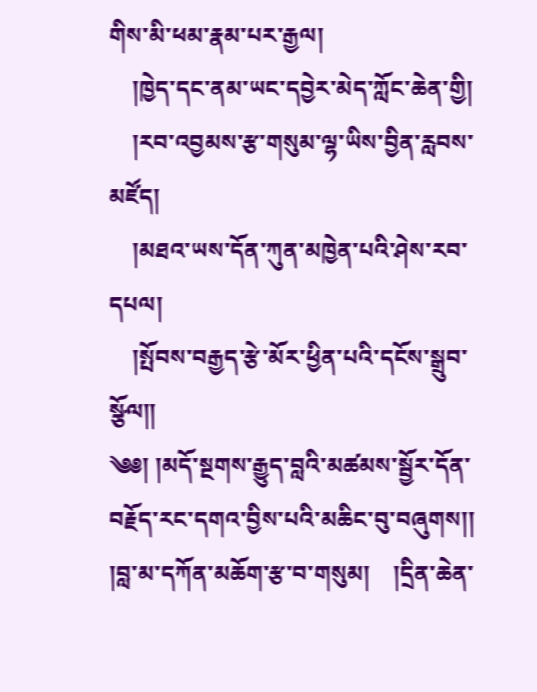གིས་མི་ཕམ་རྣམ་པར་རྒྱལ།
    །ཁྱེད་དང་ནམ་ཡང་དབྱེར་མེད་ཀློང་ཆེན་གྱི།
    །རབ་འབྱམས་རྩ་གསུམ་ལྷ་ཡིས་བྱིན་རླབས་མཛོད།
    །མཐའ་ཡས་དོན་ཀུན་མཁྱེན་པའི་ཤེས་རབ་དཔལ།
    །སྤོབས་བརྒྱད་རྩེ་མོར་ཕྱིན་པའི་དངོས་སྒྲུབ་སྩོལ༎
༄༅། །མདོ་སྔགས་རྒྱུད་བླའི་མཚམས་སྦྱོར་དོན་བརྗོད་རང་དགའ་བྱིས་པའི་མཆིང་བུ་བཞུགས།།
།བླ་མ་དཀོན་མཆོག་རྩ་བ་གསུམ།    །དྲིན་ཆེན་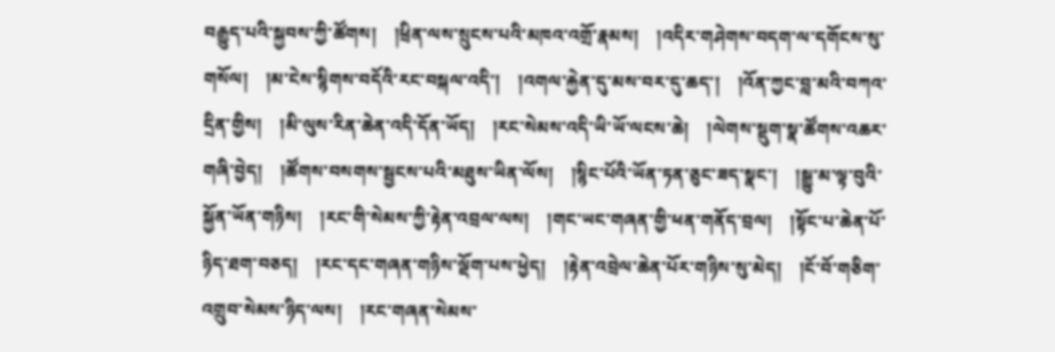བརྒྱུད་པའི་སྐྱབས་ཀྱི་ཚོགས།    །ཕྲིན་ལས་སྲུངས་པའི་མཁའ་འགྲོ་རྣམས།    །འདིར་གཤེགས་བདག་ལ་དགོངས་སུ་གསོལ།    །མ་ངེས་སྙིགས་བདོའི་རང་བསྐལ་འདི་།    །འགལ་རྐྱེན་དུ་མས་བར་དུ་ཆད་།    །འོན་ཀྱང་བླ་མའི་བཀའ་དྲིན་གྱིས།    །མི་ལུས་རིན་ཆེན་འདི་དོན་ཡོད།    །རང་སེམས་འདི་ཡི་ཡོ་ལངས་ཆེ།    །ལེགས་སྡུག་སྣ་ཚོགས་འཆར་གཞི་བྱེད།    །ཚོགས་བསགས་སྦྱངས་པའི་མཐུས་ཡིན་ལོས།    །སྙིང་པོའི་ཡོན་ཏན་ཅུང་ཟད་སྣང་།    །སྒྱུ་མ་ལྟ་བུའི་སྐྱོན་ཡོན་གཉིས།    །རང་གི་སེམས་ཀྱི་རྟེན་འབྲལ་ལས།    །གང་ཡང་གཞན་གྱི་ཕན་གནོད་བྲལ།    །སྟོང་པ་ཆེན་པོ་ཉིད་ཐག་བཅད།    །རང་དང་གཞན་གཉིས་ལྡོག་པས་ཕྱེད།    །རྟེན་འབྲེལ་ཆེན་པོར་གཉིས་སུ་མེད།    །ངོ་བོ་གཅིག་འགྲུབ་སེམས་ཉིད་ལས།    །རང་གཞན་སེམས་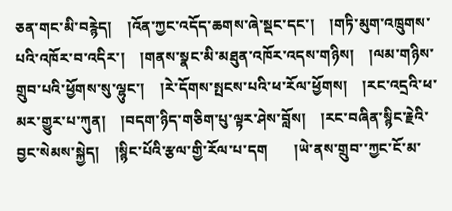ཅན་གང་མི་བརྙེད།    །འོན་ཀྱང་འདོད་ཆགས་ཞེ་སྡང་དང་།    །གཏི་མུག་འཁྲུགས་པའི་འཁོར་བ་འདིར་།    །གནས་སྣང་མི་མཐུན་འཁོར་འདས་གཉིས།    །ལམ་གཉིས་གྲུབ་པའི་ཕྱོགས་སུ་ལྷུང་།    །རེ་དོགས་སྤངས་པའི་ཕ་རོལ་ཕྱོགས།    །རང་འདྲའི་ཕ་མར་གྱུར་པ་ཀུན།    །བདག་ཉིད་གཅིག་པུ་ལྟར་ཤེས་བློས།    །རང་བཞིན་སྙིང་རྗེའི་བྱང་སེམས་སྐྱེད།    །སྙིང་པོའི་རྩལ་གྱི་རོལ་པ་དག       །ཡེ་ནས་གྲུབ་་ཀྱང་ངོ་མ་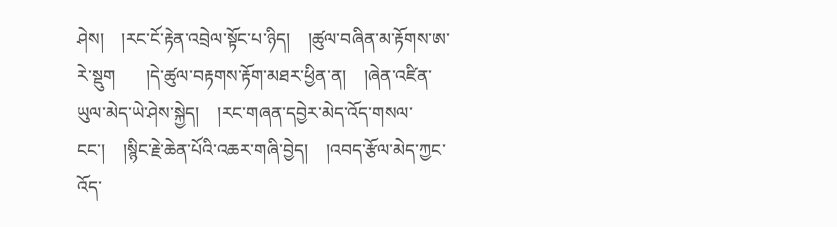ཤེས།    །རང་ངོ་རྟེན་འབྲེལ་སྟོང་པ་ཉིད།    །ཚུལ་བཞིན་མ་རྟོགས་ཨ་རེ་སྡུག       །དེ་ཚུལ་བརྟགས་རྟོག་མཐར་ཕྱིན་ན།    །ཞེན་འཛིན་ཡུལ་མེད་ཡེ་ཤེས་སྐྱེད།    །རང་གཞན་དབྱེར་མེད་འོད་གསལ་ངང་།    །སྙིང་རྗེ་ཆེན་པོའི་འཆར་གཞི་བྱེད།    །འབད་རྩོལ་མེད་ཀྱང་འོད་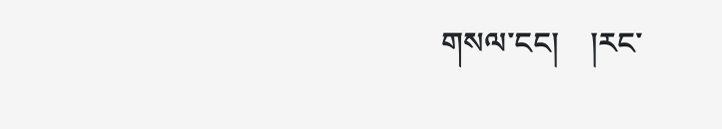གསལ་ངང།    །རང་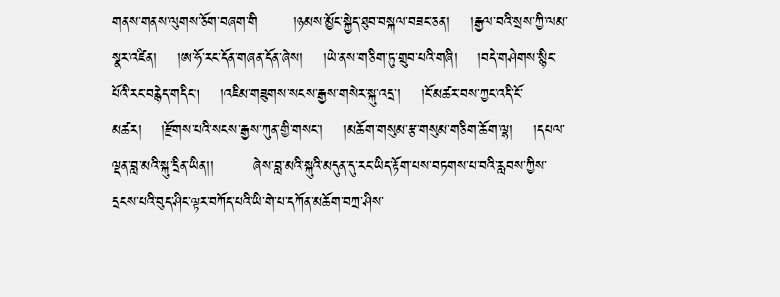གནས་གནས་ལུགས་ཅོག་བཞག་གི       །ཉམས་མྱོང་སྐྱེད་ཐུབ་བསྐལ་བཟང་ཅན།    །རྒྱལ་བའི་སྲས་ཀྱི་ལམ་སྣར་འཛིན།    །ཨ་ཧོ་རང་དོན་གཞན་དོན་ཞེས།    །ཡེ་ནས་གཅིག་ཏུ་གྲུབ་པའི་གཞི།    །བདེ་གཤེགས་སྙིང་པོའི་རང་བརྙེད་གདིང།    །འཇིམ་གཟུགས་སངས་རྒྱས་གསེར་སྐུ་འདྲ་།    །ངོ་མཚར་བས་ཀྱང་འདི་ངོ་མཚར།    །རྫོགས་པའི་སངས་རྒྱས་ཀུན་གྱི་གསང་།    །མཆོག་གསུམ་རྩ་གསུམ་གཅིག་ཆོག་ལྷ།    །དཔལ་ལྡན་བླ་མའི་སྐུ་དྲིན་ཡིན།།        ཞེས་བླ་མའི་སྐུའི་མདུན་དུ་རང་ཡིད་རྟོག་པས་བཏགས་པ་བའི་རླབས་ཀྱིས་དྲངས་པའི་བུད་ཤིང་ལྟར་བཀོད་པའི་ཡི་གེ་པ་དཀོན་མཆོག་བཀྲ་ཤིས་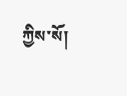ཀྱིས་སོ།